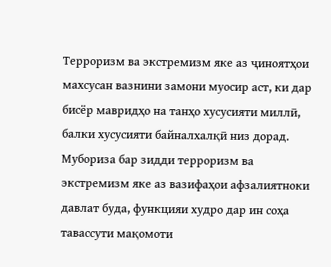Терроризм ва экстремизм яке аз ҷиноятҳои махсусан вазнини замони муосир аст, ки дар бисёр мавридҳо на танҳо хусусияти миллӣ, балки хусусияти байналхалқӣ низ дорад.
Мубориза бар зидди терроризм ва экстремизм яке аз вазифаҳои афзалиятноки давлат буда, функцияи худро дар ин соҳа тавассути мақомоти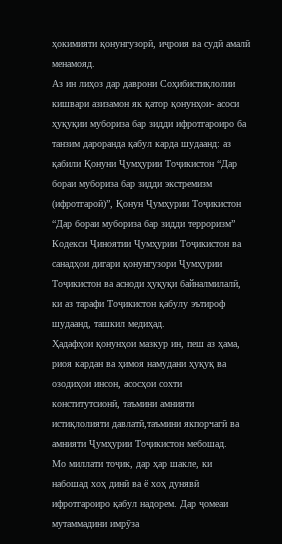ҳокимияти қонунгузорӣ, иҷроия ва судӣ амалӣ менамояд.
Аз ин лиҳоз дар даврони Соҳибистиқлолии кишвари азизамон як қатор қонунҳои- асоси ҳуқуқии мубориза бар зидди ифротгароиро ба танзим дароранда қабул карда шудаанд: аз қабили Қонуни Ҷумҳурии Тоҷикистон “Дар бораи мубориза бар зидди экстремизм (ифротгароӣ)”, Қонун Ҷумҳурии Тоҷикистон “Дар бораи мубориза бар зидди терроризм” Кодекси Ҷиноятии Ҷумҳурии Тоҷикистон ва санадҳои дигари қонунгузори Ҷумҳурии Тоҷикистон ва асноди ҳуқуқи байналмилалӣ, ки аз тарафи Тоҷикистон қабулу эътироф шудаанд, ташкил медиҳад.
Ҳадафҳои қонунҳои мазкур ин, пеш аз ҳама, риоя кардан ва ҳимоя намудани ҳуқуқ ва озодиҳои инсон, асосҳои сохти конститутсионӣ, таъмини амнияти истиқлолияти давлатӣ,таъмини якпорчагӣ ва амнияти Ҷумҳурии Тоҷикистон мебошад.
Мо миллати тоҷик, дар ҳар шакле, ки набошад хоҳ динӣ ва ё хоҳ дунявӣ ифротгароиро қабул надорем. Дар ҷомеаи мутаммадини имрӯза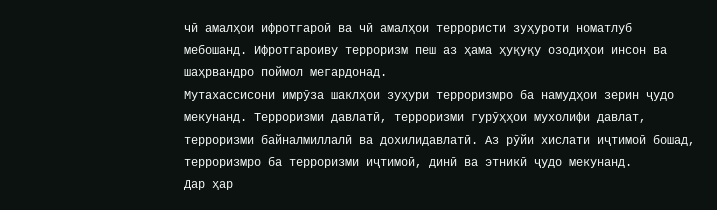чӣ амалҳои ифротгароӣ ва чӣ амалҳои террористи зуҳуроти номатлуб мебошанд. Ифротгароиву терроризм пеш аз ҳама ҳуқуқу озодиҳои инсон ва шаҳрвандро поймол мегардонад.
Мутахассисони имрӯза шаклҳои зуҳури терроризмро ба намудҳои зерин ҷудо мекунанд. Терроризми давлатӣ, терроризми гурӯҳҳои мухолифи давлат, терроризми байналмиллалӣ ва дохилидавлатӣ. Аз рӯйи хислати иҷтимоӣ бошад, терроризмро ба терроризми иҷтимоӣ, динӣ ва этникӣ ҷудо мекунанд.
Дар ҳар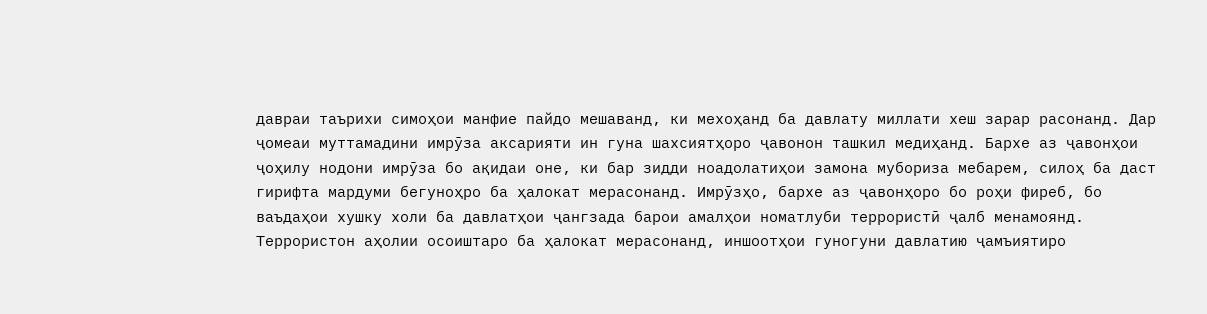давраи таърихи симоҳои манфие пайдо мешаванд, ки мехоҳанд ба давлату миллати хеш зарар расонанд. Дар ҷомеаи муттамадини имрӯза аксарияти ин гуна шахсиятҳоро ҷавонон ташкил медиҳанд. Бархе аз ҷавонҳои ҷоҳилу нодони имрӯза бо ақидаи оне, ки бар зидди ноадолатиҳои замона мубориза мебарем, силоҳ ба даст гирифта мардуми бегуноҳро ба ҳалокат мерасонанд. Имрӯзҳо, бархе аз ҷавонҳоро бо роҳи фиреб, бо ваъдаҳои хушку холи ба давлатҳои ҷангзада барои амалҳои номатлуби террористӣ ҷалб менамоянд.
Террористон аҳолии осоиштаро ба ҳалокат мерасонанд, иншоотҳои гуногуни давлатию ҷамъиятиро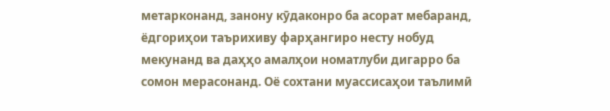метарконанд, занону кӯдаконро ба асорат мебаранд, ёдгориҳои таърихиву фарҳангиро несту нобуд мекунанд ва даҳҳо амалҳои номатлуби дигарро ба сомон мерасонанд. Оё сохтани муассисаҳои таълимӣ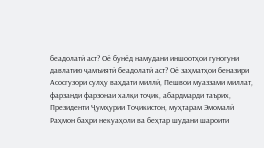беадолатӣ аст? Оё бунёд намудани иншоотҳои гуногуни давлатию ҷамъиятӣ беадолатӣ аст? Оё заҳматҳои беназири Асосгузори сулҳу ваҳдати миллӣ, Пешвои муаззами миллат, фарзанди фарзонаи халқи тоҷик, абардмарди таърих, Президенти Ҷумҳурии Тоҷикистон, муҳтарам Эмомалӣ Раҳмон баҳри некуаҳоли ва беҳтар шудани шароити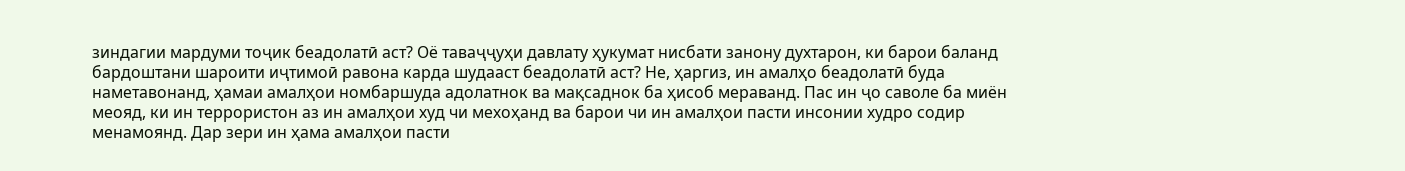зиндагии мардуми тоҷик беадолатӣ аст? Оё таваҷҷуҳи давлату ҳукумат нисбати занону духтарон, ки барои баланд бардоштани шароити иҷтимоӣ равона карда шудааст беадолатӣ аст? Не, ҳаргиз, ин амалҳо беадолатӣ буда наметавонанд, ҳамаи амалҳои номбаршуда адолатнок ва мақсаднок ба ҳисоб мераванд. Пас ин ҷо саволе ба миён меояд, ки ин террористон аз ин амалҳои худ чи мехоҳанд ва барои чи ин амалҳои пасти инсонии худро содир менамоянд. Дар зери ин ҳама амалҳои пасти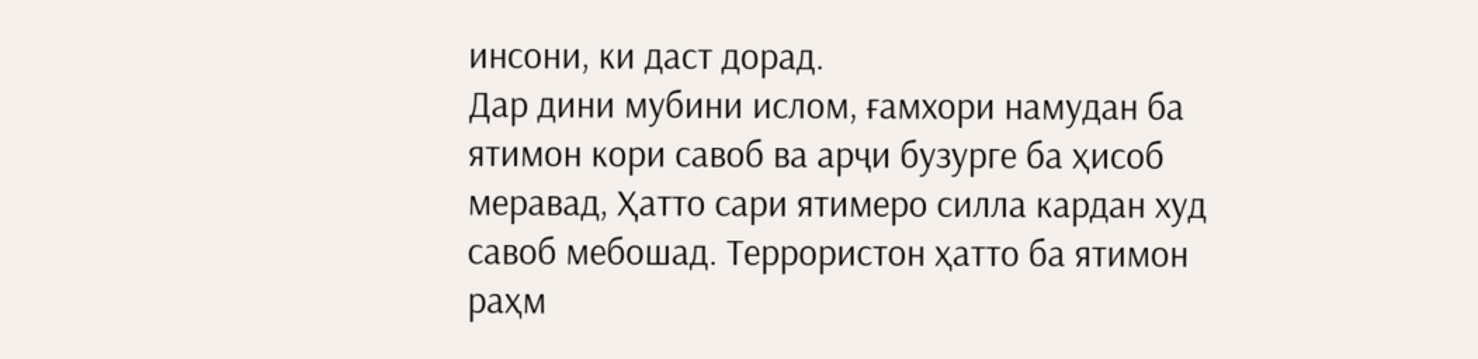инсони, ки даст дорад.
Дар дини мубини ислом, ғамхори намудан ба ятимон кори савоб ва арҷи бузурге ба ҳисоб меравад, Ҳатто сари ятимеро силла кардан худ савоб мебошад. Террористон ҳатто ба ятимон раҳм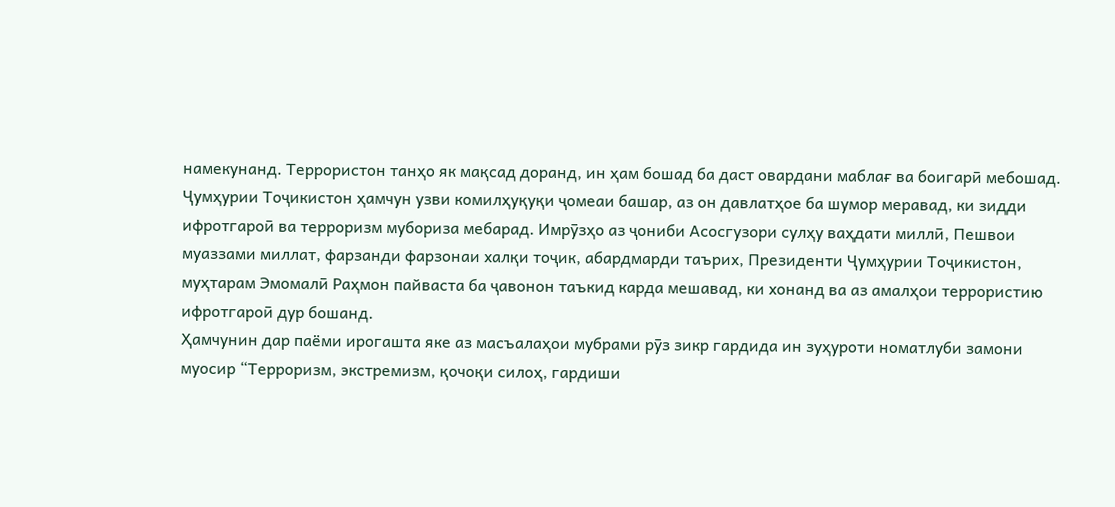намекунанд. Террористон танҳо як мақсад доранд, ин ҳам бошад ба даст овардани маблағ ва боигарӣ мебошад.
Ҷумҳурии Тоҷикистон ҳамчун узви комилҳуқуқи ҷомеаи башар, аз он давлатҳое ба шумор меравад, ки зидди ифротгароӣ ва терроризм мубориза мебарад. Имрӯзҳо аз ҷониби Асосгузори сулҳу ваҳдати миллӣ, Пешвои муаззами миллат, фарзанди фарзонаи халқи тоҷик, абардмарди таърих, Президенти Ҷумҳурии Тоҷикистон, муҳтарам Эмомалӣ Раҳмон пайваста ба ҷавонон таъкид карда мешавад, ки хонанд ва аз амалҳои террористию ифротгароӣ дур бошанд.
Ҳамчунин дар паёми ирогашта яке аз масъалаҳои мубрами рӯз зикр гардида ин зуҳуроти номатлуби замони муосир “Терроризм, экстремизм, қочоқи силоҳ, гардиши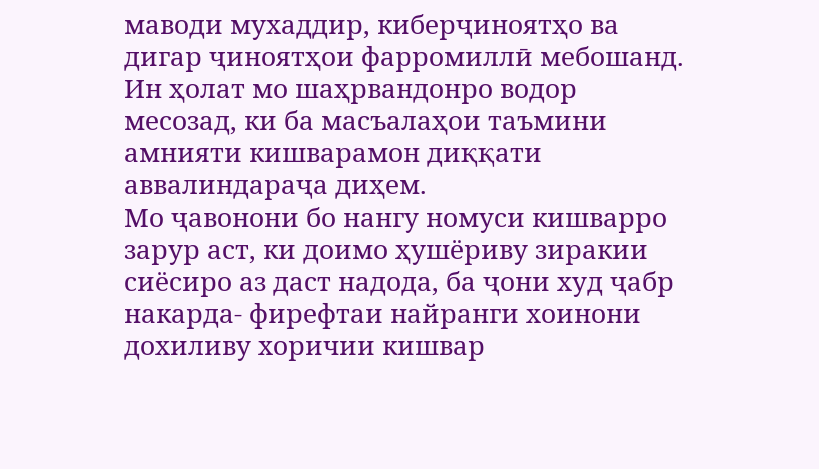маводи мухаддир, киберҷиноятҳо ва дигар ҷиноятҳои фарромиллӣ мебошанд. Ин ҳолат мо шаҳрвандонро водор месозад, ки ба масъалаҳои таъмини амнияти кишварамон диққати аввалиндараҷа диҳем.
Мо ҷавонони бо нангу номуси кишварро зарур аст, ки доимо ҳушёриву зиракии сиёсиро аз даст надода, ба ҷони худ ҷабр накарда- фирефтаи найранги хоинони дохиливу хоричии кишвар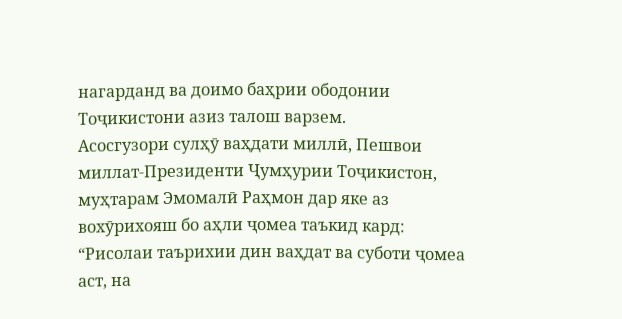нагарданд ва доимо баҳрии ободонии Тоҷикистони азиз талош варзем.
Асосгузори сулҳӯ ваҳдати миллӣ, Пешвои миллат-Президенти Ҷумҳурии Тоҷикистон, муҳтарам Эмомалӣ Раҳмон дар яке аз вохӯрихояш бо аҳли ҷомеа таъкид кард: “Рисолаи таърихии дин ваҳдат ва суботи ҷомеа аст, на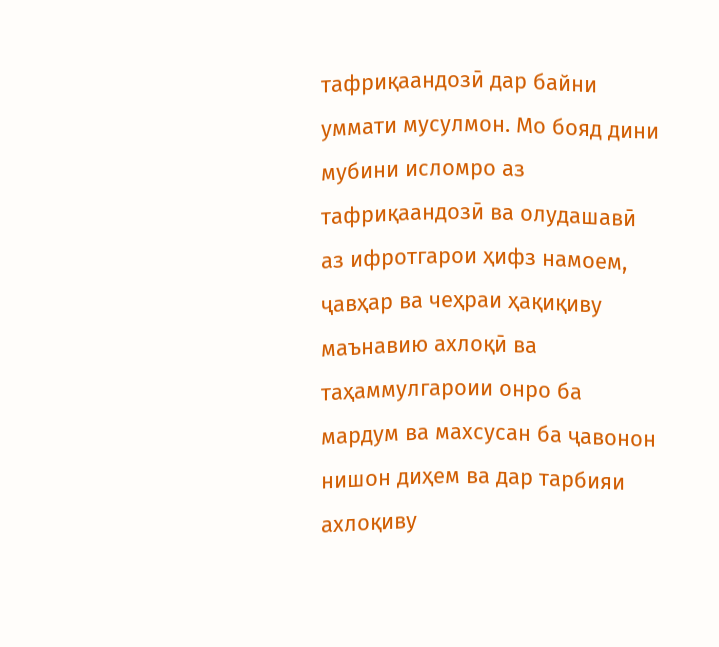тафриқаандозӣ дар байни уммати мусулмон. Мо бояд дини мубини исломро аз тафриқаандозӣ ва олудашавӣ аз ифротгарои ҳифз намоем, ҷавҳар ва чеҳраи ҳақиқиву маънавию ахлоқӣ ва таҳаммулгароии онро ба мардум ва махсусан ба ҷавонон нишон диҳем ва дар тарбияи ахлоқиву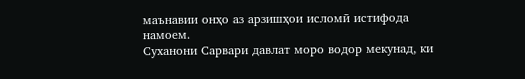маънавии онҳо аз арзишҳои исломӣ истифода намоем.
Суханони Сарвари давлат моро водор мекунад, ки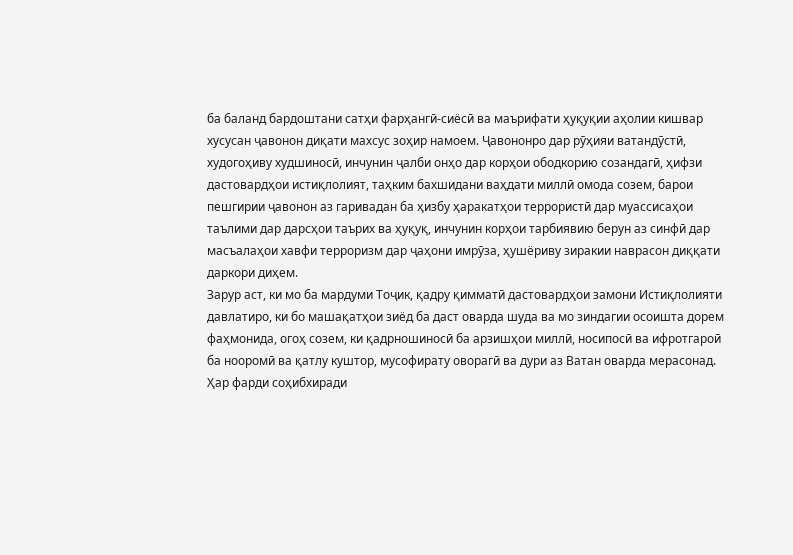ба баланд бардоштани сатҳи фарҳангӣ-сиёсӣ ва маърифати ҳуқуқии аҳолии кишвар хусусан ҷавонон диқати махсус зоҳир намоем. Ҷавононро дар рӯҳияи ватандӯстӣ, худогоҳиву худшиносӣ, инчунин ҷалби онҳо дар корҳои ободкорию созандагӣ, ҳифзи дастовардҳои истиқлолият, таҳким бахшидани ваҳдати миллӣ омода созем, барои пешгирии ҷавонон аз гаривадан ба ҳизбу ҳаракатҳои террористӣ дар муассисаҳои таълими дар дарсҳои таърих ва ҳуқуқ, инчунин корҳои тарбиявию берун аз синфӣ дар масъалаҳои хавфи терроризм дар ҷаҳони имрӯза, ҳушёриву зиракии наврасон диққати даркори диҳем.
Зарур аст, ки мо ба мардуми Тоҷик, қадру қимматӣ дастовардҳои замони Истиқлолияти давлатиро, ки бо машақатҳои зиёд ба даст оварда шуда ва мо зиндагии осоишта дорем фаҳмонида, огоҳ созем, ки қадрношиносӣ ба арзишҳои миллӣ, носипосӣ ва ифротгароӣ ба нооромӣ ва қатлу куштор, мусофирату оворагӣ ва дури аз Ватан оварда мерасонад.
Ҳар фарди соҳибхиради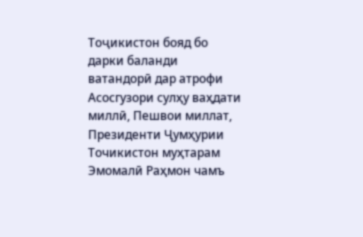Тоҷикистон бояд бо дарки баланди ватандорӣ дар атрофи Асосгузори сулҳу ваҳдати миллӣ, Пешвои миллат, Президенти Ҷумҳурии Точикистон муҳтарам Эмомалӣ Раҳмон чамъ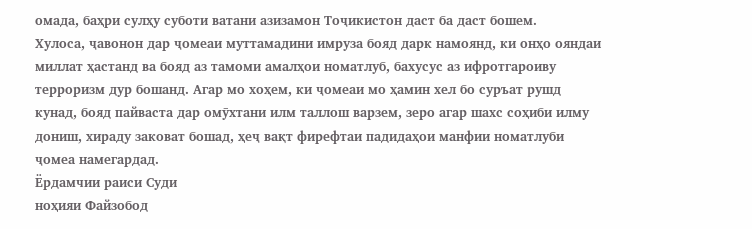омада, баҳри сулҳу суботи ватани азизамон Тоҷикистон даст ба даст бошем.
Хулоса, ҷавонон дар ҷомеаи муттамадини имруза бояд дарк намоянд, ки онҳо ояндаи миллат ҳастанд ва бояд аз тамоми амалҳои номатлуб, бахусус аз ифротгароиву терроризм дур бошанд. Агар мо хоҳем, ки ҷомеаи мо ҳамин хел бо суръат рушд кунад, бояд пайваста дар омӯхтани илм таллош варзем, зеро агар шахс соҳиби илму дониш, хираду заковат бошад, ҳеҷ вақт фирефтаи падидаҳои манфии номатлуби ҷомеа намегардад.
Ёрдамчии раиси Суди
ноҳияи Файзобод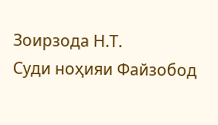Зоирзода Н.Т.
Суди ноҳияи Файзобод